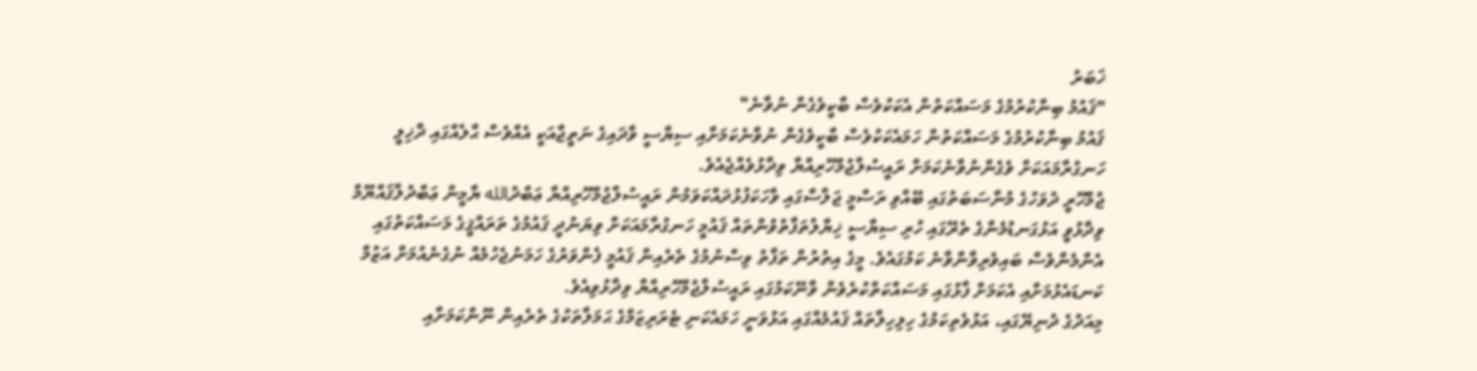ޚަބަރު
"ޤައުމު ބިނާކުރުމުގެ މަސައްކަތުން އެކަކުވެސް ބާކީވެގެން ނުވާނެ"
ޤައުމު ބިނާކުރުމުގެ މަސައްކަތުން ހަމައެކަކުވެސް ބާކީވެގެން ނުވާނެކަމަށާއި ސިޔާސީ ވާދައިގެ ނަތީޖާއަކީ އެއްވެސް ޙާލެއްގައި ދާޚިލީ ހަނގުރާމައަކަށް ވެގެންނުވާނެކަމަށް ރައީސުލްޖުމްހޫރިއްޔާ ވިދާޅުވެއްޖެއެވެ.
ޖުމްހޫރީ ދުވަހުގެ މުނާސަބަތުގައި ބޭއްވި ރަސްމީ ޖަލްސާގައި ވާހަކަފުޅުދައްކަވަމުން ރައީސުލްޖުމްހޫރިއްޔާ ޢަބްދުالله ޔާމީން ޢަބްދުލްޤައްޔޫމް ވިދާޅުވީ އަޅުގަނޑުމެންގެ ތެރޭގައި ހުރި ސިޔާސީ ޚިޔާލުތަފާތުވުންތައް ޤައުމީ ހަނގުރާމައަކަށް ވިޔަނުދީ ޤައުމުގެ ތަރައްޤީގެ މަސައްކަތުގައި އެންމެންވެސް ބައިވެރިވާންވާނެ ކަމުގައެވެ. މީގެ އިތުރުން ތަފާތު ވިސްނުމުގެ ތެރެއިން ޤައުމީ ފެންވަރުގެ ހަމަނުޖެހުމެއް ނުގެނެއުމަށް އަޒުމް ކަނޑައެޅުމަށާއި އެކަމަށް ފާޅުގައި މަސައްކަތްކުރެވެން ވާނޭކަމުގައި ރައީސުލްޖުމްހޫރިއްޔާ ވިދާޅުވިއެވެ.
މިއަދުގެ ދުނިޔޭގައި، އަޅުވެތިކަމުގެ ހިލިހިލާތައް ޤައުމެއްގައި އަޅުވަނީ ހަމައެކަނި ޓެރަރިޒަމްގެ ޙަމަލާތަކުގެ ތެރެއިން ނޫންކަމަށާއި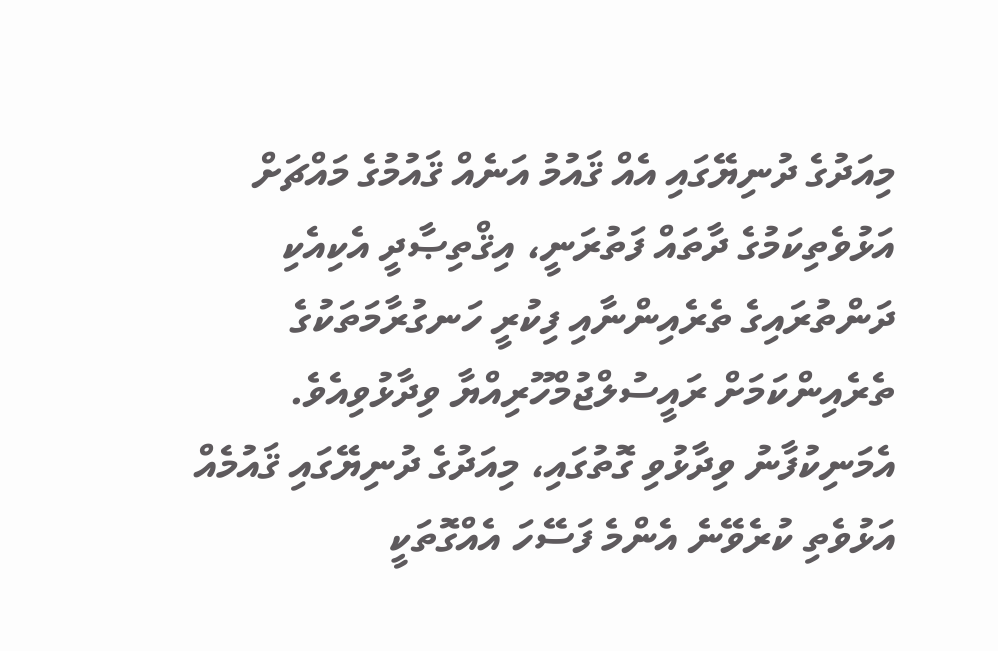މިއަދުގެ ދުނިޔޭގައި އެއް ޤައުމު އަނެއް ޤައުމުގެ މައްޗަށް އަޅުވެތިކަމުގެ ދާތައް ފަތުރަނީ، އިޤްތިޞާދީ އެކިއެކި ދަންތުރައިގެ ތެރެއިންނާއި ފިކުރީ ހަނގުރާމަތަކުގެ ތެރެއިންކަމަށް ރައީސުލްޖުމްހޫރިއްޔާ ވިދާޅުވިއެވެ.
އެމަނިކުފާނު ވިދާޅުވި ގޮތުގައި، މިއަދުގެ ދުނިޔޭގައި ޤައުމެއް އަޅުވެތި ކުރެވޭނެ އެންމެ ފަސޭހަ އެއްގޮތަކީ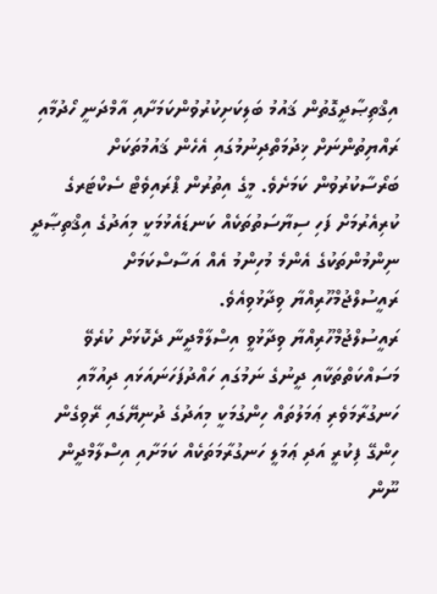އިޤްތިޞާދީގޮތުން ޤައުމު ބަލިކަށިކުރުވުންކަމަށާއި އާމްދަނީ ހޯދުމާއި ރައްޔިތުންނަށް ޚިދުމަތްދިނުމުގައި އެހެން ޤައުމުތަކަށް ބަރޯސާކުރުވުން ކަމަށެވެ. މީގެ އިތުރުން ޕްރައިވެޓް ސެކްޓަރގެ ކުރިއެރުމަށް ފަހި ސިޔާސަތުތަކެއް ކަނޑައެޅުމަކީ މިއަދުގެ އިޤްތިޞާދީ ނިންމުންތަކުގެ އެންމެ މުހިންމު އެއް އަސާސްކަމަށް ރައީސުލްޖުމްހޫރިއްޔާ ވިދާޅުވިއެވެ.
ރައީސުލްޖުމްހޫރިއްޔާ ވިދާޅުވީ އިސްލާމްދީނާ ދެކޮޅަށް ކުރެވޭ މަސައްކަތްތަކާއި ދީނުގެ ނަމުގައި ހައްދުފަހަނައަޅައި ދިއުމާއި ހަނގުރާމަވެރި ޢަމަލުތައް ހިންގުމަކީ މިއަދުގެ ދުނިޔޭގައި ރޭވިގެން ހިންގޭ ފިކުރީ އަދި ޢަމަލީ ހަނގުރާމަތަކެއް ކަމަށާއި އިސްލާމްދީން ނޫން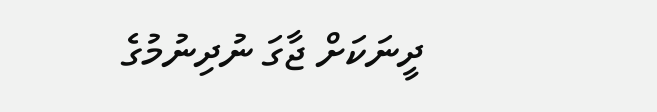ދީނަކަށް ޖާގަ ނުދިނުމުގެ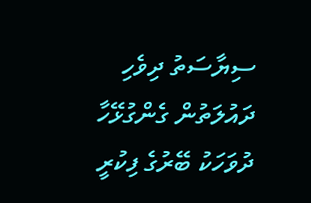ސިޔާސަތު ދިވެހި ދައުލަތުން ގެންގުޅޭހާ ދުވަހަކު ބޭރުގެ ފިކުރީ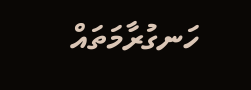ހަނގުރާމަތައް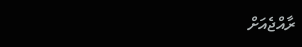ރާއްޖެއަށް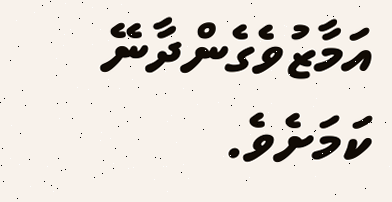އަމާޒުވެގެންދާނޭ ކަމަށެވެ.